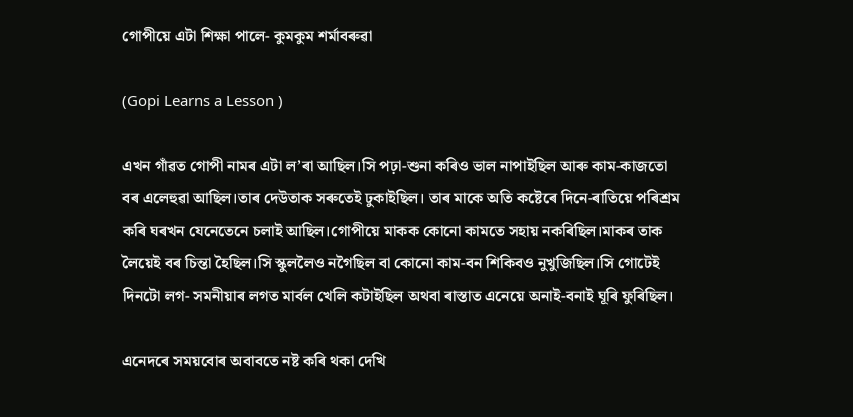গোপীয়ে এটা শিক্ষা পালে- কুমকুম শৰ্মাবৰুৱা

(Gopi Learns a Lesson )

এখন গাঁৱত গোপী নামৰ এটা ল’ৰা আছিল।সি পঢ়া-শুনা কৰিও ভাল নাপাইছিল আৰু কাম-কাজতো বৰ এলেহুৱা আছিল।তাৰ দেউতাক সৰুতেই ঢুকাইছিল। তাৰ মাকে অতি কষ্টেৰে দিনে-ৰাতিয়ে পৰিশ্ৰম কৰি ঘৰখন যেনেতেনে চলাই আছিল।গোপীয়ে মাকক কোনো কামতে সহায় নকৰিছিল।মাকৰ তাক লৈয়েই বৰ চিন্তা হৈছিল।সি স্কুললৈও নগৈছিল বা কোনো কাম-বন শিকিবও নুখুজিছিল।সি গোটেই দিনটো লগ- সমনীয়াৰ লগত মাৰ্বল খেলি কটাইছিল অথবা ৰাস্তাত এনেয়ে অনাই-বনাই ঘূৰি ফুৰিছিল।

এনেদৰে সময়বোৰ অবাবতে নষ্ট কৰি থকা দেখি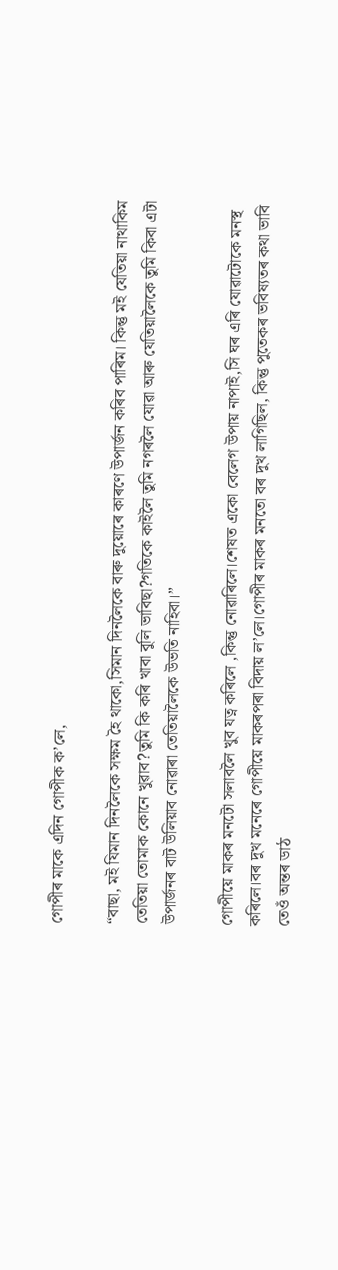গোপীৰ মাকে এদিন গোপীক ক’লে,

“বাছা, মই যিমান দিনলৈকে সক্ষম হৈ থাকো,সিমান দিনলৈকে বাৰু দুয়োৰে কাৰণে উপাৰ্জন কৰিব পাৰিম। কিন্তু মই যেতিয়া নাথাকিম তেতিয়া তোমাক কোনে খুৱাব?তুমি কি কৰি খাবা বুলি ভাবিছা?গতিকে কাইলৈ তুমি নগৰলৈ যোৱা আৰু যেতিয়ালৈকে তুমি কিবা এটা উপাৰ্জনৰ বাট উলিয়াব নোৱাৰা তেতিয়ালৈকে উভতি নাহিবা।”

গোপীয়ে মাকৰ মনটো সলাবলৈ খুব যত্ন কৰিলে ,কিন্তু নোৱাৰিলে।শেষত একো বেলেগ উপায় নাপাই,সি ঘৰ এৰি যোৱাটোকে মনস্থ কৰিলে।বৰ দুখ মনেৰে গোপীয়ে মাকৰপৰা বিদায় ল’লে।গোপীৰ মাকৰ মনতো বৰ দুখ লাগিছিল, কিন্তু পুতেকৰ ভবিষ্যতৰ কথা ভাবি তেওঁ অন্তৰ ডাঠ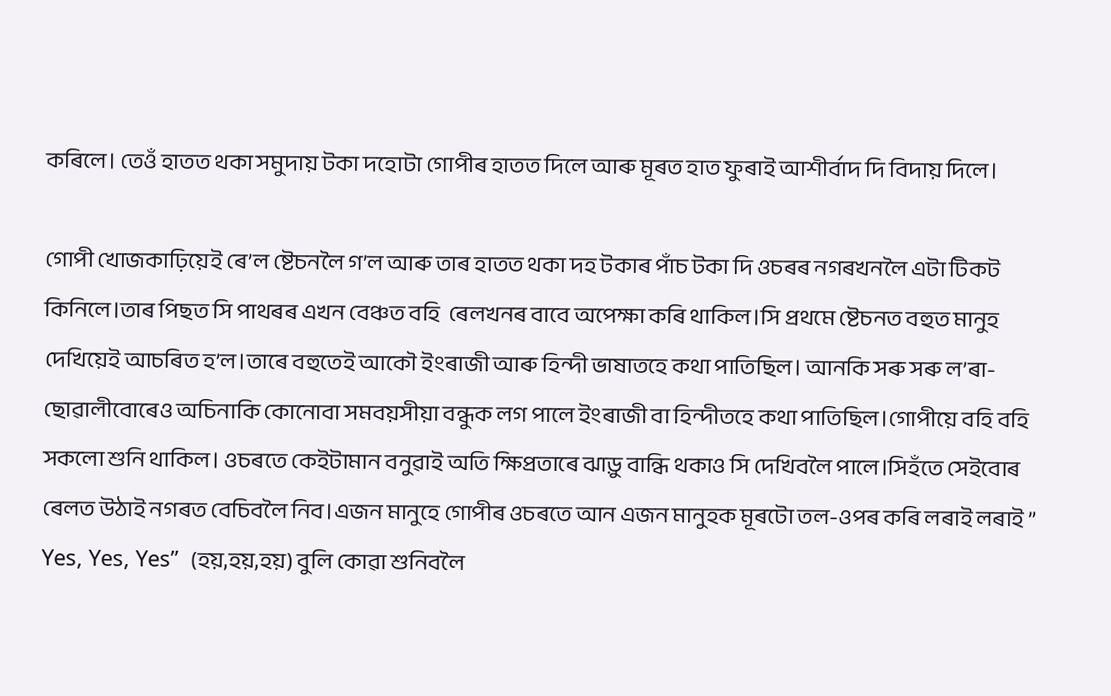কৰিলে। তেওঁ হাতত থকা সমুদায় টকা দহোটা গোপীৰ হাতত দিলে আৰু মূৰত হাত ফুৰাই আশীৰ্বাদ দি বিদায় দিলে।

গোপী খোজকাঢ়িয়েই ৰে’ল ষ্টেচনলৈ গ’ল আৰু তাৰ হাতত থকা দহ টকাৰ পাঁচ টকা দি ওচৰৰ নগৰখনলৈ এটা টিকট কিনিলে।তাৰ পিছত সি পাথৰৰ এখন বেঞ্চত বহি  ৰেলখনৰ বাবে অপেক্ষা কৰি থাকিল।সি প্ৰথমে ষ্টেচনত বহুত মানুহ দেখিয়েই আচৰিত হ’ল।তাৰে বহুতেই আকৌ ইংৰাজী আৰু হিন্দী ভাষাতহে কথা পাতিছিল। আনকি সৰু সৰু ল’ৰা-ছোৱালীবোৰেও অচিনাকি কোনোবা সমবয়সীয়া বন্ধুক লগ পালে ইংৰাজী বা হিন্দীতহে কথা পাতিছিল।গোপীয়ে বহি বহি সকলো শুনি থাকিল। ওচৰতে কেইটামান বনুৱাই অতি ক্ষিপ্ৰতাৰে ঝাড়ু বান্ধি থকাও সি দেখিবলৈ পালে।সিহঁতে সেইবোৰ ৰেলত উঠাই নগৰত বেচিবলৈ নিব।এজন মানুহে গোপীৰ ওচৰতে আন এজন মানুহক মূৰটো তল-ওপৰ কৰি লৰাই লৰাই ” Yes, Yes, Yes”  (হয়,হয়,হয়) বুলি কোৱা শুনিবলৈ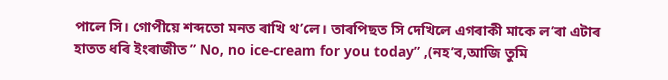পালে সি। গোপীয়ে শব্দতো মনত ৰাখি থ’লে। তাৰপিছত সি দেখিলে এগৰাকী মাকে ল’ৰা এটাৰ হাতত ধৰি ইংৰাজীত ” No, no ice-cream for you today” ,(নহ’ব,আজি তুমি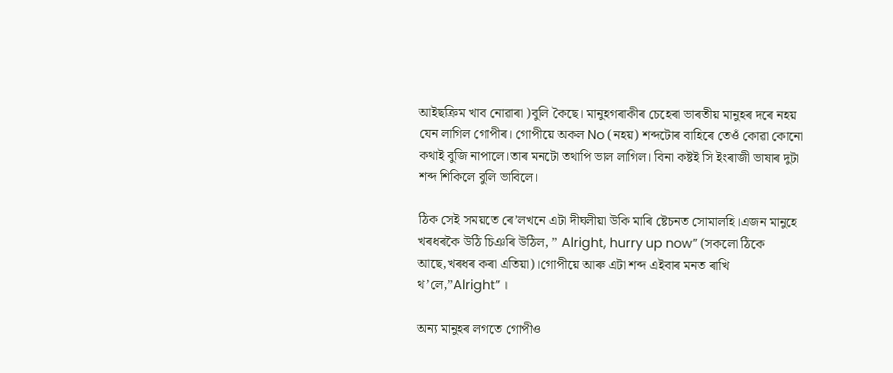আইছক্ৰিম খাব নোৱাৰা )বুলি কৈছে। মানুহগৰাকীৰ চেহেৰা ভাৰতীয় মানুহৰ দৰে নহয় যেন লাগিল গোপীৰ। গোপীয়ে অকল No (নহয়) শব্দটোৰ বাহিৰে তেওঁ কোৱা কোনো কথাই বুজি নাপালে।তাৰ মনটো তথাপি ভাল লাগিল। বিনা কষ্টই সি ইংৰাজী ভাষাৰ দুটা শব্দ শিকিলে বুলি ভাবিলে।

ঠিক সেই সময়তে ৰে’লখনে এটা দীঘলীয়া উকি মাৰি ষ্টেচনত সোমালহি।এজন মানুহে খৰধৰকৈ উঠি চিঞৰি উঠিল, ” Alright, hurry up now” (সকলো ঠিকে আছে,খৰধৰ কৰা এতিয়া)।গোপীয়ে আৰু এটা শব্দ এইবাৰ মনত ৰাখি থ’লে,”Alright” ।

অন্য মানুহৰ লগতে গোপীও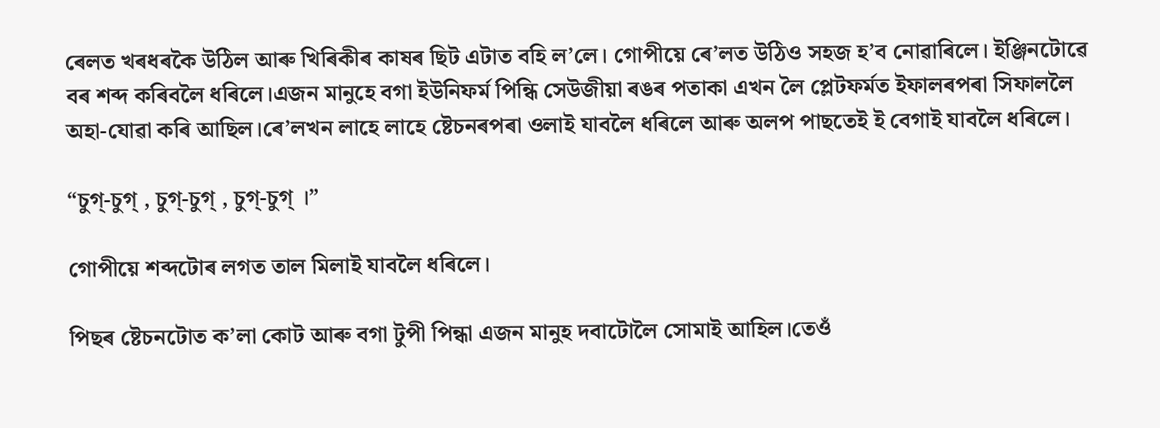ৰেলত খৰধৰকৈ উঠিল আৰু খিৰিকীৰ কাষৰ ছিট এটাত বহি ল’লে। গোপীয়ে ৰে’লত উঠিও সহজ হ’ব নোৱাৰিলে। ইঞ্জিনটোৱে বৰ শব্দ কৰিবলৈ ধৰিলে।এজন মানুহে বগা ইউনিফৰ্ম পিন্ধি সেউজীয়া ৰঙৰ পতাকা এখন লৈ প্লেটফৰ্মত ইফালৰপৰা সিফাললৈ অহা-যোৱা কৰি আছিল।ৰে’লখন লাহে লাহে ষ্টেচনৰপৰা ওলাই যাবলৈ ধৰিলে আৰু অলপ পাছতেই ই বেগাই যাবলৈ ধৰিলে।

“চুগ্-চুগ্ , চুগ্-চুগ্ , চুগ্-চুগ্ ।”

গোপীয়ে শব্দটোৰ লগত তাল মিলাই যাবলৈ ধৰিলে।

পিছৰ ষ্টেচনটোত ক’লা কোট আৰু বগা টুপী পিন্ধা এজন মানুহ দবাটোলৈ সোমাই আহিল।তেওঁ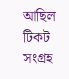আছিল টিকট সংগ্ৰহ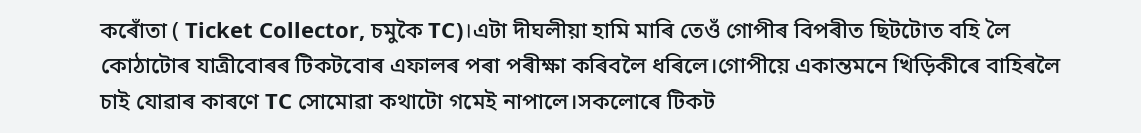কৰোঁতা ( Ticket Collector, চমুকৈ TC)।এটা দীঘলীয়া হামি মাৰি তেওঁ গোপীৰ বিপৰীত ছিটটোত বহি লৈ কোঠাটোৰ যাত্ৰীবোৰৰ টিকটবোৰ এফালৰ পৰা পৰীক্ষা কৰিবলৈ ধৰিলে।গোপীয়ে একান্তমনে খিড়িকীৰে বাহিৰলৈ চাই যোৱাৰ কাৰণে TC সোমোৱা কথাটো গমেই নাপালে।সকলোৰে টিকট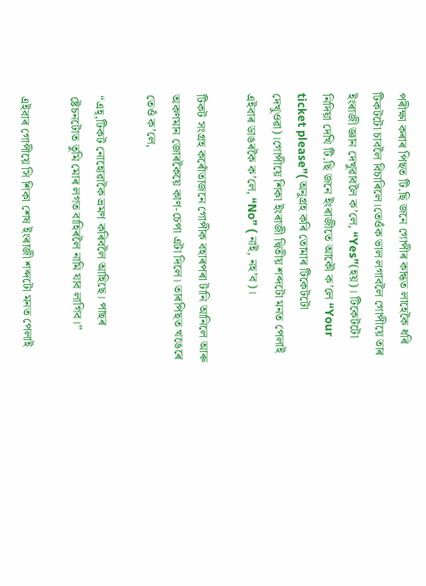পৰীক্ষা কৰাৰ পিছত টি.ছি জনে গোপীৰ কান্ধত লাহেকৈ ধৰি টিকটটো চাবলৈ বিচাৰিলে।তেওঁক ভাল লগাবলৈ গোপীয়ে তাৰ ইংৰাজী জ্ঞান দেখুৱাবলৈ ক’লে, “Yes”(হয়)। টিকেটটো নিদিয়া দেখি টি.ছি জনে ইংৰাজীতে আকৌ ক’লে “Your ticket please”( অনুগ্ৰহ কৰি তোমাৰ টিকেটটো দেখুওৱা)।গোপীয়ে শিকা ইংৰাজী দ্বিতীয় শব্দটো মনত পেলাই এইবাৰ ডাঙৰকৈ ক’লে, “No” ( নাই, নহ’ব)।

টিকট সংগ্ৰহ কৰোঁতাজনে গোপীক বহাৰপৰা টানি আনিলে আৰু অকণমান জোৰকৈয়ে কাণ-চেপা এটা দিলে। তাৰপিছত খঙেৰে তেওঁ ক’লে,

“এহ্,টিকট নোহোৱাকৈ ভ্ৰমণ কৰিবলৈ আহিছে। পাছৰ ষ্টেচনটোত তুমি মোৰ লগত বাহিৰলৈ নামি যাব লাগিব।”

এইবাৰ গোপীয়ে সি শিকা শেষ ইংৰাজী শব্দটো মনত পেলাই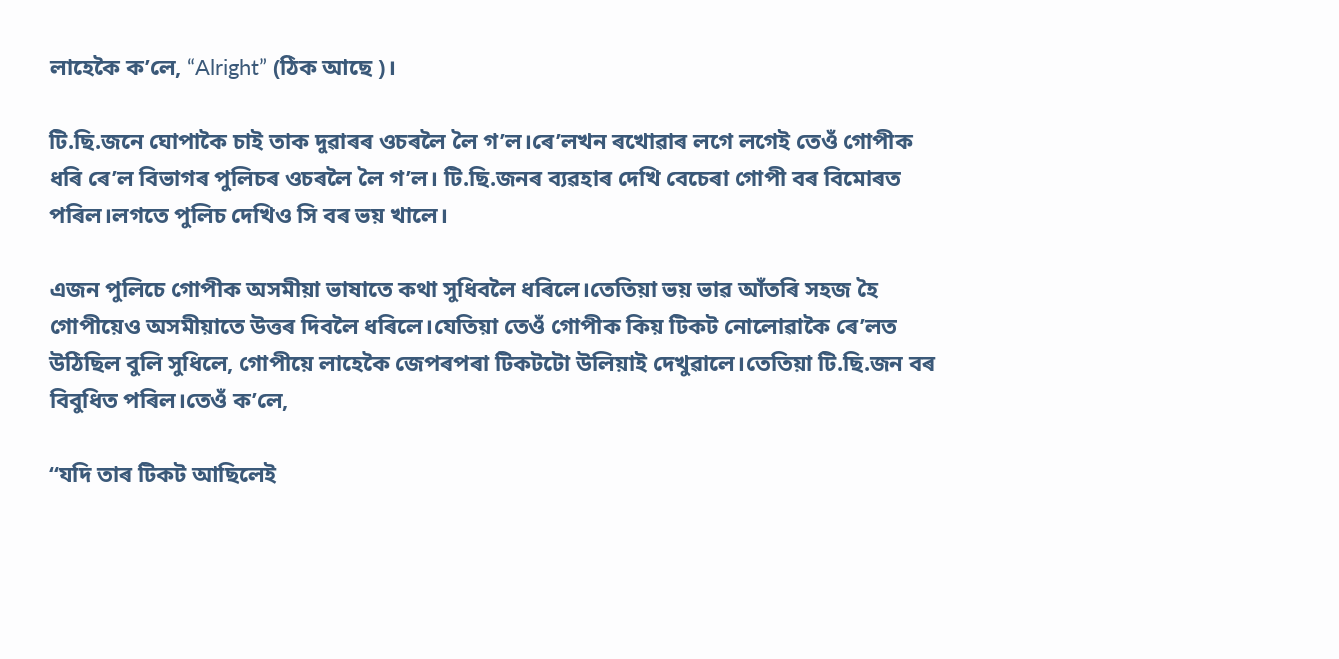লাহেকৈ ক’লে, “Alright” (ঠিক আছে )।

টি.ছি.জনে ঘোপাকৈ চাই তাক দুৱাৰৰ ওচৰলৈ লৈ গ’ল।ৰে’লখন ৰখোৱাৰ লগে লগেই তেওঁ গোপীক ধৰি ৰে’ল বিভাগৰ পুলিচৰ ওচৰলৈ লৈ গ’ল। টি.ছি.জনৰ ব্যৱহাৰ দেখি বেচেৰা গোপী বৰ বিমোৰত পৰিল।লগতে পুলিচ দেখিও সি বৰ ভয় খালে।

এজন পুলিচে গোপীক অসমীয়া ভাষাতে কথা সুধিবলৈ ধৰিলে।তেতিয়া ভয় ভাৱ আঁতৰি সহজ হৈ গোপীয়েও অসমীয়াতে উত্তৰ দিবলৈ ধৰিলে।যেতিয়া তেওঁ গোপীক কিয় টিকট নোলোৱাকৈ ৰে’লত উঠিছিল বুলি সুধিলে, গোপীয়ে লাহেকৈ জেপৰপৰা টিকটটো উলিয়াই দেখুৱালে।তেতিয়া টি.ছি.জন বৰ বিবুধিত পৰিল।তেওঁ ক’লে,

“যদি তাৰ টিকট আছিলেই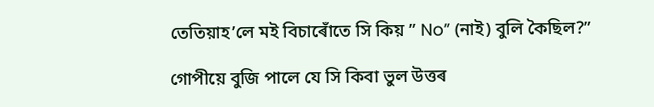তেতিয়াহ’লে মই বিচাৰোঁতে সি কিয় ” No” (নাই) বুলি কৈছিল?”

গোপীয়ে বুজি পালে যে সি কিবা ভুল উত্তৰ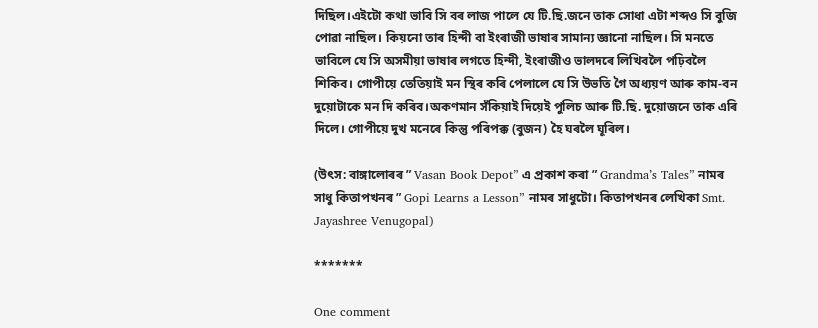দিছিল।এইটো কথা ভাবি সি বৰ লাজ পালে যে টি.ছি.জনে তাক সোধা এটা শব্দও সি বুজি পোৱা নাছিল। কিয়নো তাৰ হিন্দী বা ইংৰাজী ভাষাৰ সামান্য জ্ঞানো নাছিল। সি মনতে ভাবিলে যে সি অসমীয়া ভাষাৰ লগতে হিন্দী, ইংৰাজীও ভালদৰে লিখিবলৈ পঢ়িবলৈ শিকিব। গোপীয়ে তেতিয়াই মন স্থিৰ কৰি পেলালে যে সি উভতি গৈ অধ্যয়ণ আৰু কাম-বন দুয়োটাকে মন দি কৰিব।অকণমান সঁকিয়াই দিয়েই পুলিচ আৰু টি.ছি. দুয়োজনে তাক এৰি দিলে। গোপীয়ে দুখ মনেৰে কিন্তু পৰিপক্ক (বুজন) হৈ ঘৰলৈ ঘূৰিল।

(উৎস: বাঙ্গালোৰৰ ” Vasan Book Depot” এ প্ৰকাশ কৰা ” Grandma’s Tales” নামৰ সাধু কিতাপখনৰ ” Gopi Learns a Lesson” নামৰ সাধুটো। কিতাপখনৰ লেখিকা Smt. Jayashree Venugopal)

*******

One comment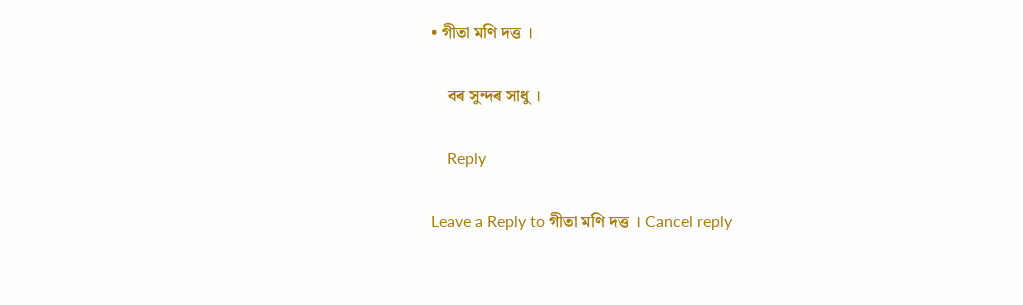• গীতা মণি দত্ত ।

    বৰ সুন্দৰ সাধু ।

    Reply

Leave a Reply to গীতা মণি দত্ত । Cancel reply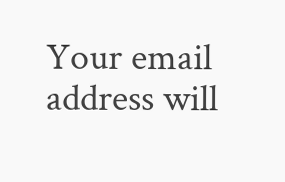Your email address will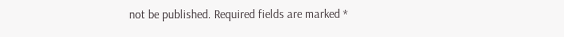not be published. Required fields are marked *